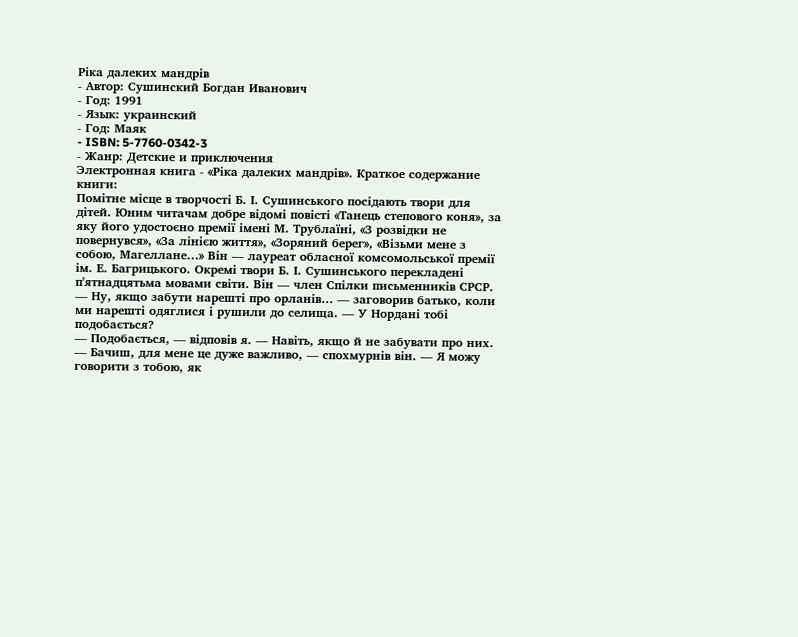Ріка далеких мандрів
- Автор: Сушинский Богдан Иванович
- Год: 1991
- Язык: украинский
- Год: Маяк
- ISBN: 5-7760-0342-3
- Жанр: Детские и приключения
Электронная книга - «Ріка далеких мандрів». Краткое содержание книги:
Помітне місце в творчості Б. І. Сушинського посідають твори для дітей. Юним читачам добре відомі повісті «Танець степового коня», за яку його удостоєно премії імені М. Трублаїні, «З розвідки не повернувся», «За лінією життя», «Зоряний берег», «Візьми мене з собою, Магеллане…» Він — лауреат обласної комсомольської премії ім. Е. Багрицького. Окремі твори Б. І. Сушинського перекладені п'ятнадцятьма мовами світи. Він — член Спілки письменників СРСР.
— Ну, якщо забути нарешті про орланів… — заговорив батько, коли ми нарешті одяглися і рушили до селища. — У Нордані тобі подобається?
— Подобається, — відповів я. — Навіть, якщо й не забувати про них.
— Бачиш, для мене це дуже важливо, — спохмурнів він. — Я можу говорити з тобою, як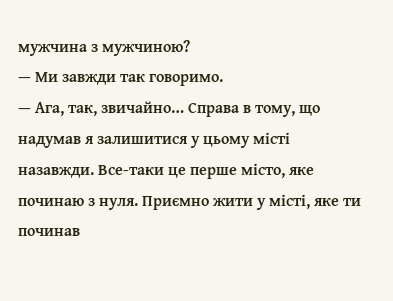мужчина з мужчиною?
— Ми завжди так говоримо.
— Ага, так, звичайно… Справа в тому, що надумав я залишитися у цьому місті назавжди. Все-таки це перше місто, яке починаю з нуля. Приємно жити у місті, яке ти починав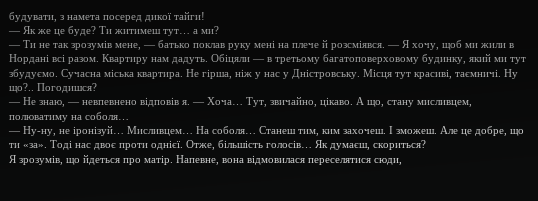будувати, з намета посеред дикої тайги!
— Як же це буде? Ти житимеш тут… а ми?
— Ти не так зрозумів мене, — батько поклав руку мені на плече й розсміявся. — Я хочу, щоб ми жили в Нордані всі разом. Квартиру нам дадуть. Обіцяли — в третьому багатоповерховому будинку, який ми тут збудуємо. Сучасна міська квартира. Не гірша, ніж у нас у Дністровську. Місця тут красиві, таємничі. Ну що?.. Погодишся?
— Не знаю, — невпевнено відповів я. — Хоча… Тут, звичайно, цікаво. А що, стану мисливцем, полюватиму на соболя…
— Ну-ну, не іронізуй… Мисливцем… На соболя… Станеш тим, ким захочеш. І зможеш. Але це добре, що ти «за». Тоді нас двоє проти однієї. Отже, більшість голосів… Як думаєш, скориться?
Я зрозумів, що йдеться про матір. Напевне, вона відмовилася переселятися сюди,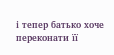і тепер батько хоче переконати її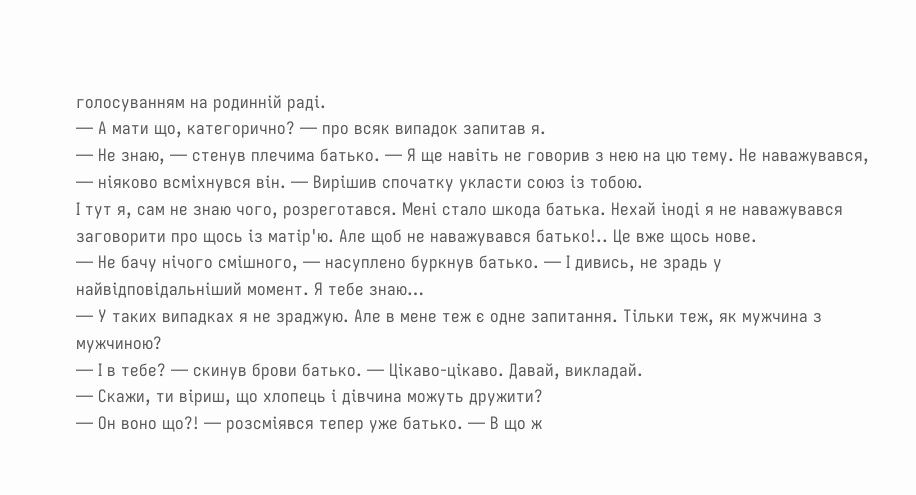голосуванням на родинній раді.
— А мати що, категорично? — про всяк випадок запитав я.
— Не знаю, — стенув плечима батько. — Я ще навіть не говорив з нею на цю тему. Не наважувався, — ніяково всміхнувся він. — Вирішив спочатку укласти союз із тобою.
І тут я, сам не знаю чого, розреготався. Мені стало шкода батька. Нехай іноді я не наважувався заговорити про щось із матір'ю. Але щоб не наважувався батько!.. Це вже щось нове.
— Не бачу нічого смішного, — насуплено буркнув батько. — І дивись, не зрадь у найвідповідальніший момент. Я тебе знаю…
— У таких випадках я не зраджую. Але в мене теж є одне запитання. Тільки теж, як мужчина з мужчиною?
— І в тебе? — скинув брови батько. — Цікаво-цікаво. Давай, викладай.
— Скажи, ти віриш, що хлопець і дівчина можуть дружити?
— Он воно що?! — розсміявся тепер уже батько. — В що ж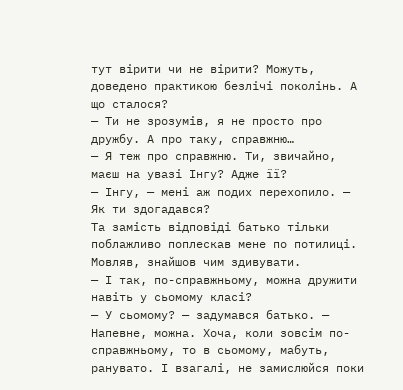тут вірити чи не вірити? Можуть, доведено практикою безлічі поколінь. А що сталося?
— Ти не зрозумів, я не просто про дружбу. А про таку, справжню…
— Я теж про справжню. Ти, звичайно, маєш на увазі Інгу? Адже її?
— Інгу, — мені аж подих перехопило. — Як ти здогадався?
Та замість відповіді батько тільки поблажливо поплескав мене по потилиці. Мовляв, знайшов чим здивувати.
— І так, по-справжньому, можна дружити навіть у сьомому класі?
— У сьомому? — задумався батько. — Напевне, можна. Хоча, коли зовсім по-справжньому, то в сьомому, мабуть, ранувато. І взагалі, не замислюйся поки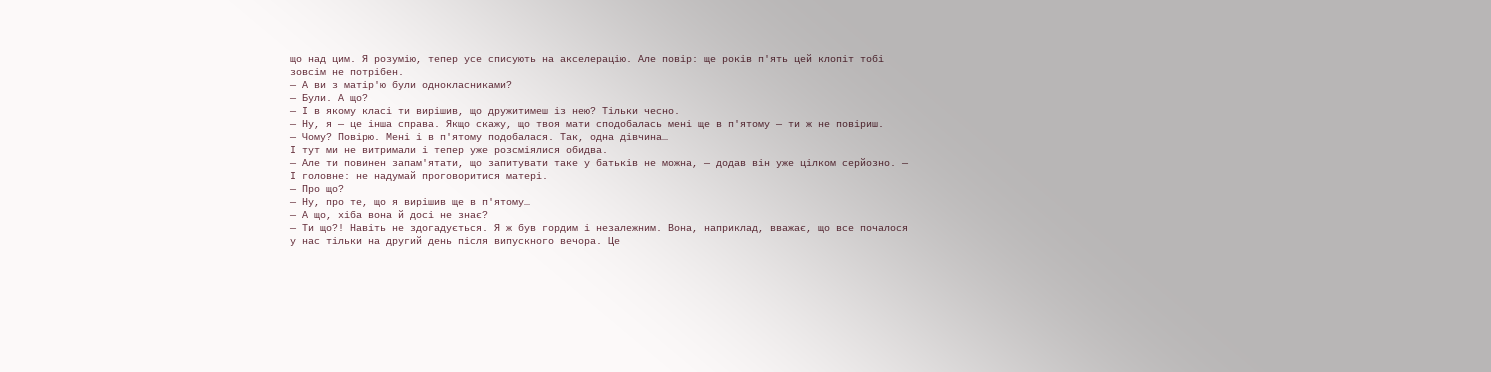що над цим. Я розумію, тепер усе списують на акселерацію. Але повір: ще років п'ять цей клопіт тобі зовсім не потрібен.
— А ви з матір'ю були однокласниками?
— Були. А що?
— І в якому класі ти вирішив, що дружитимеш із нею? Тільки чесно.
— Ну, я — це інша справа. Якщо скажу, що твоя мати сподобалась мені ще в п'ятому — ти ж не повіриш.
— Чому? Повірю. Мені і в п'ятому подобалася. Так, одна дівчина…
І тут ми не витримали і тепер уже розсміялися обидва.
— Але ти повинен запам'ятати, що запитувати таке у батьків не можна, — додав він уже цілком серйозно. — І головне: не надумай проговоритися матері.
— Про що?
— Ну, про те, що я вирішив ще в п'ятому…
— А що, хіба вона й досі не знає?
— Ти що?! Навіть не здогадується. Я ж був гордим і незалежним. Вона, наприклад, вважає, що все почалося у нас тільки на другий день після випускного вечора. Це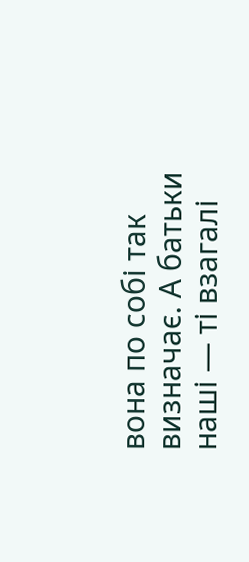вона по собі так визначає. А батьки наші — ті взагалі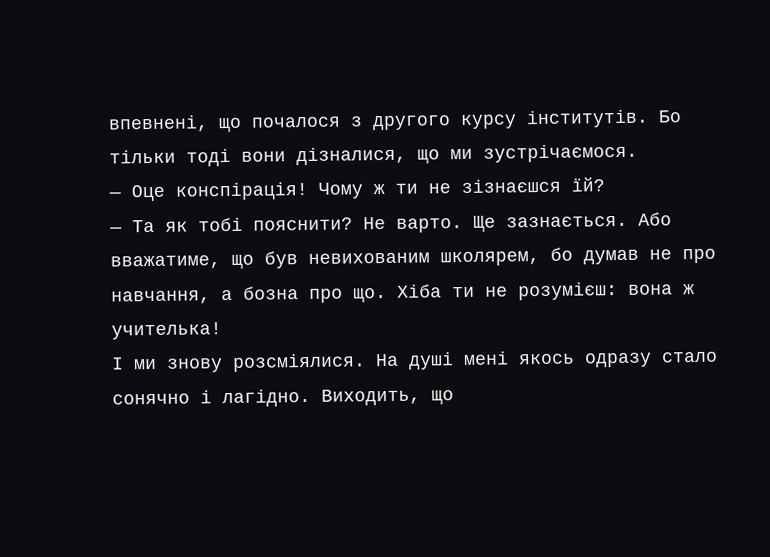впевнені, що почалося з другого курсу інститутів. Бо тільки тоді вони дізналися, що ми зустрічаємося.
— Оце конспірація! Чому ж ти не зізнаєшся їй?
— Та як тобі пояснити? Не варто. Ще зазнається. Або вважатиме, що був невихованим школярем, бо думав не про навчання, а бозна про що. Хіба ти не розумієш: вона ж учителька!
І ми знову розсміялися. На душі мені якось одразу стало сонячно і лагідно. Виходить, що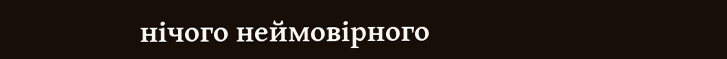нічого неймовірного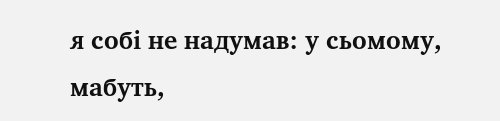я собі не надумав: у сьомому, мабуть,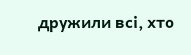дружили всі, хто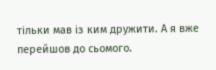тільки мав із ким дружити. А я вже перейшов до сьомого.